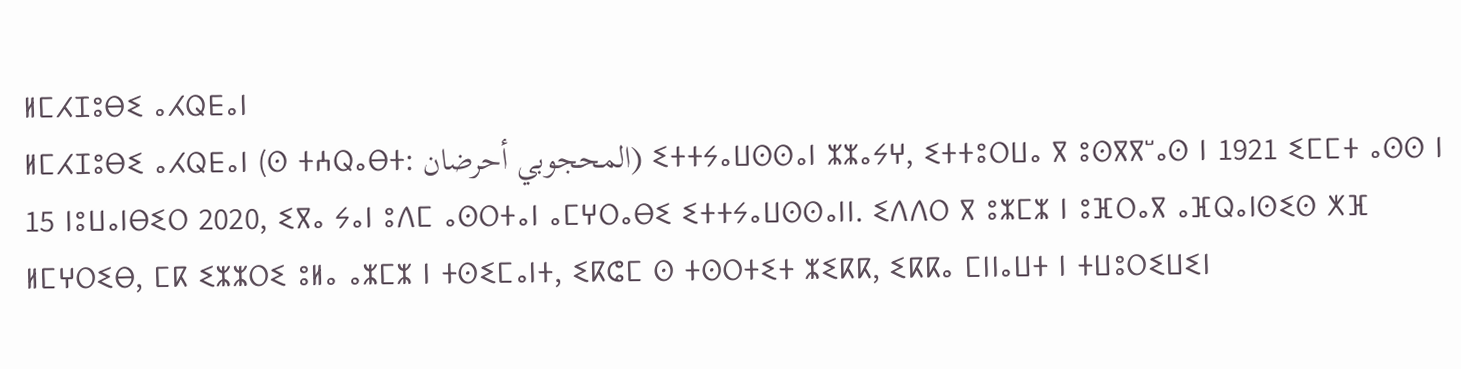ⵍⵎⵃⵊⵓⴱⵉ ⴰⵃⵕⴹⴰⵏ
ⵍⵎⵃⵊⵓⴱⵉ ⴰⵃⵕⴹⴰⵏ (ⵙ ⵜⵄⵕⴰⴱⵜ: المحجوبي أحرضان) ⵉⵜⵜⵢⴰⵡⵙⵙⴰⵏ ⵣⵣⴰⵢⵖ, ⵉⵜⵜⵓⵔⵡⴰ ⴳ ⵓⵙⴳⴳⵯⴰⵙ ⵏ 1921 ⵉⵎⵎⵜ ⴰⵙⵙ ⵏ 15 ⵏⵓⵡⴰⵏⴱⵉⵔ 2020, ⵉⴳⴰ ⵢⴰⵏ ⵓⴷⵎ ⴰⵙⵔⵜⴰⵏ ⴰⵎⵖⵔⴰⴱⵉ ⵉⵜⵜⵢⴰⵡⵙⵙⴰⵏⵏ. ⵉⴷⴷⵔ ⴳ ⵓⵣⵎⵣ ⵏ ⵓⴼⵔⴰⴳ ⴰⴼⵕⴰⵏⵙⵉⵙ ⵅⴼ ⵍⵎⵖⵔⵉⴱ, ⵎⴽ ⵉⵣⵣⵔⵉ ⵓⵍⴰ ⴰⵣⵎⵣ ⵏ ⵜⵙⵉⵎⴰⵏⵜ, ⵉⴽⵛⵎ ⵙ ⵜⵙⵔⵜⵉⵜ ⵣⵉⴽⴽ, ⵉⴽⴽⴰ ⵎⵏⵏⴰⵡⵜ ⵏ ⵜⵡⵓⵔⵉⵡⵉⵏ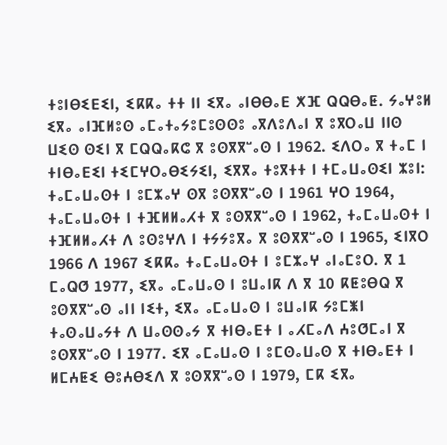ⵜⵓⵏⴱⵉⴹⵉⵏ, ⵉⴽⴽⴰ ⵜⵜ ⵏⵏ ⵉⴳⴰ ⴰⵏⴱⴱⴰⴹ ⵅⴼ ⵕⵕⴱⴰⵟ. ⵢⴰⵖⵓⵍ ⵉⴳⴰ ⴰⵏⴼⵍⵓⵙ ⴰⵎⴰⵜⴰⵢⵓⵎⵓⵙⵙⵓ ⴰⴳⴷⵓⴷⴰⵏ ⴳ ⵓⴳⵔⴰⵡ ⵏⵏⵙ ⵡⵉⵙ ⵙⵉⵏ ⴳ ⵎⵕⵕⴰⴽⵛ ⴳ ⵓⵙⴳⴳⵯⴰⵙ ⵏ 1962. ⵉⴷⵔⴰ ⴳ ⵜⴰⵎ ⵏ ⵜⵏⴱⴰⴹⵉⵏ ⵜⵉⵎⵖⵔⴰⴱⵉⵢⵉⵏ, ⵉⴳⴳⴰ ⵜⵓⴳⵜⵜ ⵏ ⵜⵎⴰⵡⴰⵙⵉⵏ ⵣⵓⵏ: ⵜⴰⵎⴰⵡⴰⵙⵜ ⵏ ⵓⵎⵣⴰⵖ ⵙⴳ ⵓⵙⴳⴳⵯⴰⵙ ⵏ 1961 ⵖⵔ 1964, ⵜⴰⵎⴰⵡⴰⵙⵜ ⵏ ⵜⴼⵍⵍⴰⵃⵜ ⴳ ⵓⵙⴳⴳⵯⴰⵙ ⵏ 1962, ⵜⴰⵎⴰⵡⴰⵙⵜ ⵏ ⵜⴼⵍⵍⴰⵃⵜ ⴷ ⵓⵙⵓⵖⴷ ⵏ ⵜⵢⵢⵓⴳⴰ ⴳ ⵓⵙⴳⴳⵯⴰⵙ ⵏ 1965, ⵉⵏⴳⵔ 1966 ⴷ 1967 ⵉⴽⴽⴰ ⵜⴰⵎⴰⵡⴰⵙⵜ ⵏ ⵓⵎⵣⴰⵖ ⴰⵏⴰⵎⵓⵔ. ⴳ 1 ⵎⴰⵕⵚ 1977, ⵉⴳⴰ ⴰⵎⴰⵡⴰⵙ ⵏ ⵓⵡⴰⵏⴽ ⴷ ⴳ 10 ⴽⵟⵓⴱⵕ ⴳ ⵓⵙⴳⴳⵯⴰⵙ ⴰⵏⵏ ⵏⵉⵜ, ⵉⴳⴰ ⴰⵎⴰⵡⴰⵙ ⵏ ⵓⵡⴰⵏⴽ ⵢⵓⵎⵥⵏ ⵜⴰⵙⴰⵡⴰⵢⵜ ⴷ ⵡⴰⵙⵙⴰⵢ ⴳ ⵜⵏⴱⴰⴹⵜ ⵏ ⴰⵃⵎⴰⴷ ⵄⵓⵚⵎⴰⵏ ⴳ ⵓⵙⴳⴳⵯⴰⵙ ⵏ 1977. ⵉⴳ ⴰⵎⴰⵡⴰⵙ ⵏ ⵓⵎⵙⴰⵡⴰⵙ ⴳ ⵜⵏⴱⴰⴹⵜ ⵏ ⵍⵎⵄⵟⵉ ⴱⵓⵄⴱⵉⴷ ⴳ ⵓⵙⴳⴳⵯⴰⵙ ⵏ 1979, ⵎⴽ ⵉⴳⴰ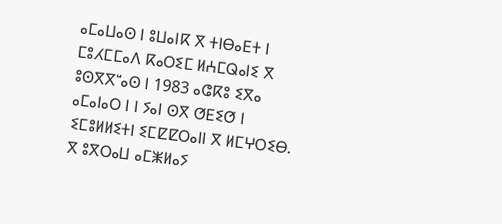ⴰⵎⴰⵡⴰⵙ ⵏ ⵓⵡⴰⵏⴽ ⴳ ⵜⵏⴱⴰⴹⵜ ⵏ ⵎⵓⵃⵎⵎⴰⴷ ⴽⴰⵔⵉⵎ ⵍⵄⵎⵕⴰⵏⵉ ⴳ ⵓⵙⴳⴳⵯⴰⵙ ⵏ 1983 ⴰⵛⴽⵓ ⵉⴳⴰ ⴰⵎⴰⵏⴰⵔ ⵏ ⵏ ⵢⴰⵏ ⵙⴳ ⵚⴹⵉⵚ ⵏ ⵉⵎⵓⵍⵍⵉⵜⵏ ⵉⵎⵇⵇⵔⴰⵏⵏ ⴳ ⵍⵎⵖⵔⵉⴱ. ⴳ ⵓⴳⵔⴰⵡ ⴰⵎⵥⵍⴰⵢ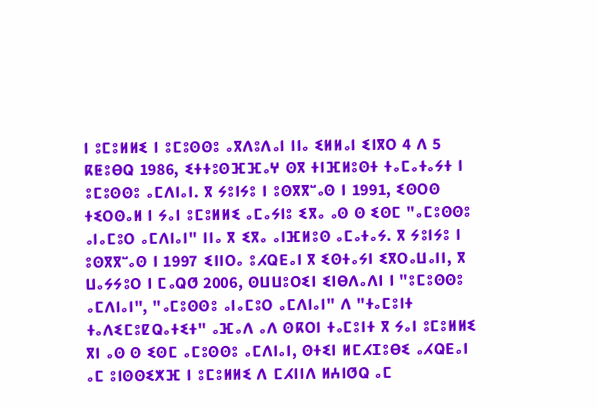ⵏ ⵓⵎⵓⵍⵍⵉ ⵏ ⵓⵎⵓⵙⵙⵓ ⴰⴳⴷⵓⴷⴰⵏ ⵏⵏⴰ ⵉⵍⵍⴰⵏ ⵉⵏⴳⵔ 4 ⴷ 5 ⴽⵟⵓⴱⵕ 1986, ⵉⵜⵜⵓⵙⴼⴼⴰⵖ ⵙⴳ ⵜⵏⴼⵍⵓⵙⵜ ⵜⴰⵎⴰⵜⴰⵢⵜ ⵏ ⵓⵎⵓⵙⵙⵓ ⴰⵎⴷⵏⴰⵏ. ⴳ ⵢⵓⵏⵢⵓ ⵏ ⵓⵙⴳⴳⵯⴰⵙ ⵏ 1991, ⵉⵙⵔⵙ ⵜⵉⵔⵙⴰⵍ ⵏ ⵢⴰⵏ ⵓⵎⵓⵍⵍⵉ ⴰⵎⴰⵢⵏⵓ ⵉⴳⴰ ⴰⵙ ⵙ ⵉⵙⵎ "ⴰⵎⵓⵙⵙⵓ ⴰⵏⴰⵎⵓⵔ ⴰⵎⴷⵏⴰⵏ" ⵏⵏⴰ ⴳ ⵉⴳⴰ ⴰⵏⴼⵍⵓⵙ ⴰⵎⴰⵜⴰⵢ. ⴳ ⵢⵓⵏⵢⵓ ⵏ ⵓⵙⴳⴳⵯⴰⵙ ⵏ 1997 ⵉⵏⵏⵔⴰ ⵓⵃⵕⴹⴰⵏ ⴳ ⵉⵙⵜⴰⵢⵏ ⵉⴳⵔⴰⵡⴰⵏⵏ, ⴳ ⵡⴰⵢⵢⵓⵔ ⵏ ⵎⴰⵕⵚ 2006, ⵙⵡⵡⵓⵔⵉⵏ ⵉⵏⴱⴷⴰⴷⵏ ⵏ "ⵓⵎⵓⵙⵙⵓ ⴰⵎⴷⵏⴰⵏ", "ⴰⵎⵓⵙⵙⵓ ⴰⵏⴰⵎⵓⵔ ⴰⵎⴷⵏⴰⵏ" ⴷ "ⵜⴰⵎⵓⵏⵜ ⵜⴰⴷⵉⵎⵓⵇⵕⴰⵜⵉⵜ" ⴰⴼⴰⴷ ⴰⴷ ⵙⴽⵔⵏ ⵜⴰⵎⵓⵏⵜ ⴳ ⵢⴰⵏ ⵓⵎⵓⵍⵍⵉ ⴳⵏ ⴰⵙ ⵙ ⵉⵙⵎ ⴰⵎⵓⵙⵙⵓ ⴰⵎⴷⵏⴰⵏ, ⵙⵜⵉⵏ ⵍⵎⵃⵊⵓⴱⵉ ⴰⵃⵕⴹⴰⵏ ⴰⵎ ⵓⵏⵙⵙⵉⵅⴼ ⵏ ⵓⵎⵓⵍⵍⵉ ⴷ ⵎⵃⵏⵏⴷ ⵍⵄⵏⵚⵕ ⴰⵎ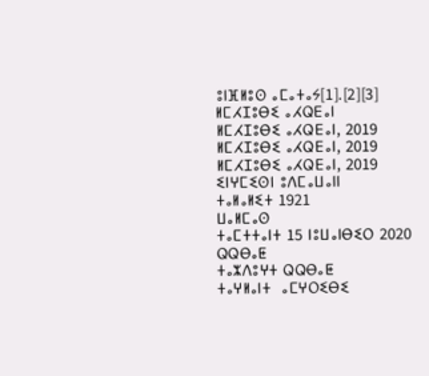ⵓⵏⴼⵍⵓⵙ ⴰⵎⴰⵜⴰⵢ[1].[2][3]
ⵍⵎⵃⵊⵓⴱⵉ ⴰⵃⵕⴹⴰⵏ
ⵍⵎⵃⵊⵓⴱⵉ ⴰⵃⵕⴹⴰⵏ, 2019
ⵍⵎⵃⵊⵓⴱⵉ ⴰⵃⵕⴹⴰⵏ, 2019
ⵍⵎⵃⵊⵓⴱⵉ ⴰⵃⵕⴹⴰⵏ, 2019
ⵉⵏⵖⵎⵉⵙⵏ ⵓⴷⵎⴰⵡⴰⵏⵏ
ⵜⴰⵍⴰⵍⵉⵜ 1921
ⵡⴰⵍⵎⴰⵙ
ⵜⴰⵎⵜⵜⴰⵏⵜ 15 ⵏⵓⵡⴰⵏⴱⵉⵔ 2020
ⵕⵕⴱⴰⵟ
ⵜⴰⵣⴷⵓⵖⵜ ⵕⵕⴱⴰⵟ
ⵜⴰⵖⵍⴰⵏⵜ  ⴰⵎⵖⵔⵉⴱⵉ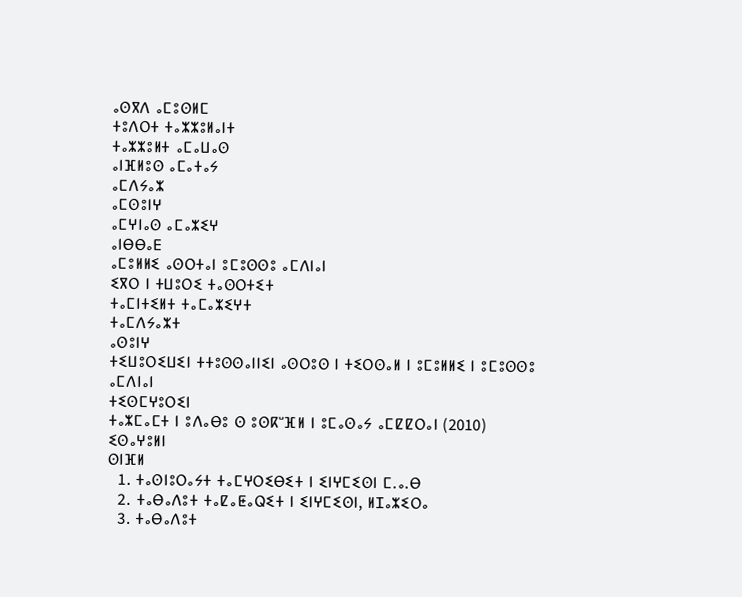ⴰⵙⴳⴷ ⴰⵎⵓⵙⵍⵎ
ⵜⵓⴷⵔⵜ ⵜⴰⵣⵣⵓⵍⴰⵏⵜ
ⵜⴰⵣⵣⵓⵍⵜ ⴰⵎⴰⵡⴰⵙ
ⴰⵏⴼⵍⵓⵙ ⴰⵎⴰⵜⴰⵢ
ⴰⵎⴷⵢⴰⵣ
ⴰⵎⵙⵓⵏⵖ
ⴰⵎⵖⵏⴰⵙ ⴰⵎⴰⵣⵉⵖ
ⴰⵏⴱⴱⴰⴹ
ⴰⵎⵓⵍⵍⵉ ⴰⵙⵔⵜⴰⵏ ⵓⵎⵓⵙⵙⵓ ⴰⵎⴷⵏⴰⵏ
ⵉⴳⵔ ⵏ ⵜⵡⵓⵔⵉ ⵜⴰⵙⵔⵜⵉⵜ
ⵜⴰⵎⵏⵜⵉⵍⵜ ⵜⴰⵎⴰⵣⵉⵖⵜ
ⵜⴰⵎⴷⵢⴰⵣⵜ
ⴰⵙⵓⵏⵖ
ⵜⵉⵡⵓⵔⵉⵡⵉⵏ ⵜⵜⵓⵙⵙⴰⵏⵏⵉⵏ ⴰⵙⵔⵓⵙ ⵏ ⵜⵉⵔⵙⴰⵍ ⵏ ⵓⵎⵓⵍⵍⵉ ⵏ ⵓⵎⵓⵙⵙⵓ ⴰⵎⴷⵏⴰⵏ
ⵜⵉⵙⵎⵖⵓⵔⵉⵏ
ⵜⴰⵣⵎⴰⵎⵜ ⵏ ⵓⴷⴰⴱⵓ ⵙ ⵓⵙⴽⵯⴼⵍ ⵏ ⵓⵎⴰⵙⴰⵢ ⴰⵎⵇⵇⵔⴰⵏ (2010)
ⵉⵙⴰⵖⵓⵍⵏ
ⵙⵏⴼⵍ
  1. ⵜⴰⵙⵏⵓⵔⴰⵢⵜ ⵜⴰⵎⵖⵔⵉⴱⵉⵜ ⵏ ⵉⵏⵖⵎⵉⵙⵏ ⵎ.ⴰ.ⴱ
  2. ⵜⴰⴱⴰⴷⵓⵜ ⵜⴰⵇⴰⵟⴰⵕⵉⵜ ⵏ ⵉⵏⵖⵎⵉⵙⵏ, ⵍⵊⴰⵣⵉⵔⴰ
  3. ⵜⴰⴱⴰⴷⵓⵜ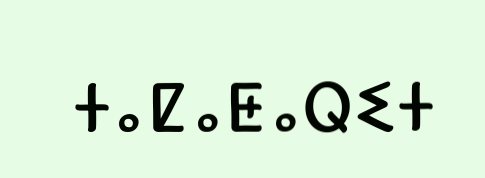ⵜⴰⵇⴰⵟⴰⵕⵉⵜ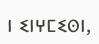ⵏ ⵉⵏⵖⵎⵉⵙⵏ,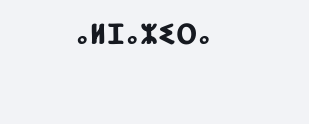ⴰⵍⵊⴰⵣⵉⵔⴰ